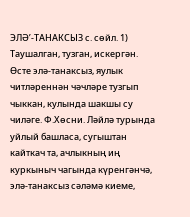ЭЛӘ’-ТАНАКСЫЗ с. сөйл. 1) Таушалган, тузган, искергән. Өсте элә-танаксыз, яулык читләреннән чәчләре тузгып чыккан, кулында шакшы су чиләге. Ф.Хөсни. Ләйлә турында уйлый башласа, сугыштан кайткач та, ачлыкның иң куркыныч чагында күренгәнчә, элә-танаксыз сәләмә киеме,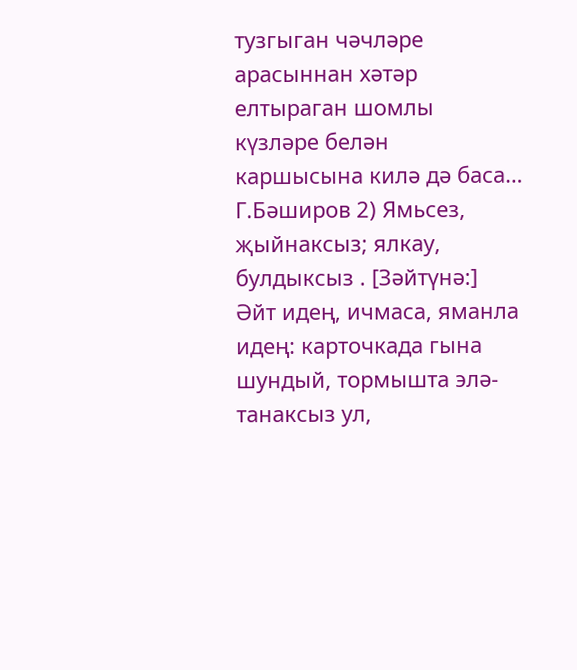тузгыган чәчләре арасыннан хәтәр елтыраган шомлы күзләре белән каршысына килә дә баса… Г.Бәширов 2) Ямьсез, җыйнаксыз; ялкау, булдыксыз . [Зәйтүнә:] Әйт идең, ичмаса, яманла идең: карточкада гына шундый, тормышта элә-танаксыз ул,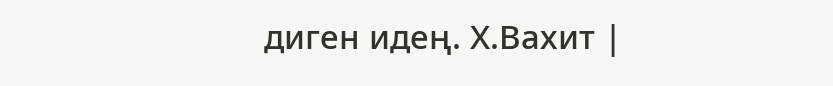диген идең. Х.Вахит |